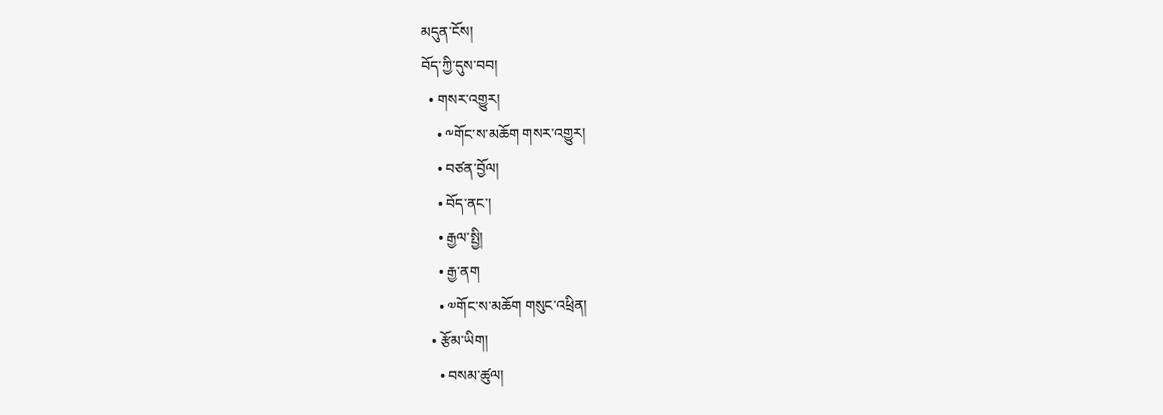མདུན་ངོས།
བོད་ཀྱི་དུས་བབ།
  • གསར་འགྱུར།
    • ༸གོང་ས་མཆོག གསར་འགྱུར།
    • བཙན་བྱོལ།
    • བོད་ནང་།
    • རྒྱལ་སྤྱི།
    • རྒྱ་ནག
    • ༧གོང་ས་མཆོག གསུང་འཕྲིན།
  • རྩོམ་ཡིག།
    • བསམ་ཚུལ།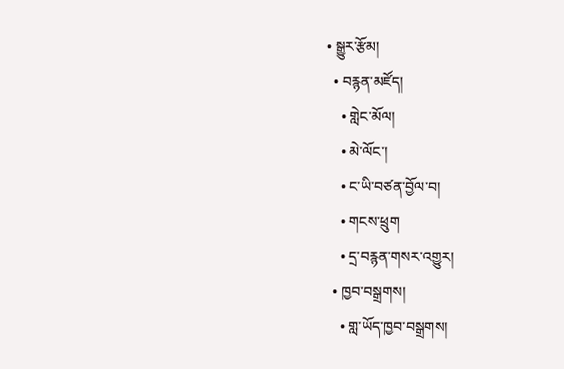• སྒྱུར་རྩོམ།
  • བརྙན་མཛོད།
    • གླེང་མོལ།
    • མེ་ལོང་།
    • ང་ཡི་བཙན་བྱོལ་བ།
    • གངས་ཕྲུག
    • དྲ་བརྙན་གསར་འགྱུར།
  • ཁྱབ་བསྒྲགས།
    • གླ་ཡོད་ཁྱབ་བསྒྲགས།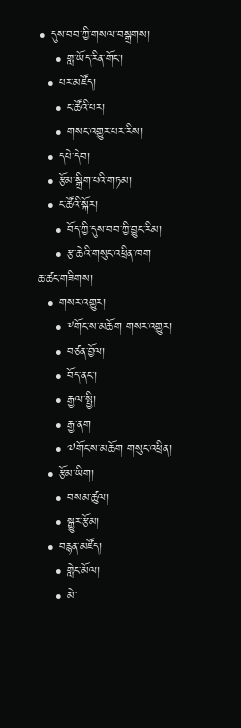• དུས་བབ་ཀྱི་གསལ་བསྒྲགས།
    • གླ་ཡོད་རིན་གོང་།
  • པར་མཛོད།
    • ང་ཚོའི་པར།
    • གསང་འགྱུར་པར་རིས།
  • དཔེ་དེབ།
  • རྩོམ་སྒྲིག་པའི་གཏམ།
  • ང་ཚོའི་སྐོར།
    • བོད་ཀྱི་དུས་བབ་ཀྱི་བྱུང་རིམ།
    • རྩ་ཆེའི་གསུང་འཕྲིན་ཁག
ཆ་ཚང་གཟིགས།
  • གསར་འགྱུར།
    • ༸གོང་ས་མཆོག གསར་འགྱུར།
    • བཙན་བྱོལ།
    • བོད་ནང་།
    • རྒྱལ་སྤྱི།
    • རྒྱ་ནག
    • ༧གོང་ས་མཆོག གསུང་འཕྲིན།
  • རྩོམ་ཡིག།
    • བསམ་ཚུལ།
    • སྒྱུར་རྩོམ།
  • བརྙན་མཛོད།
    • གླེང་མོལ།
    • མེ་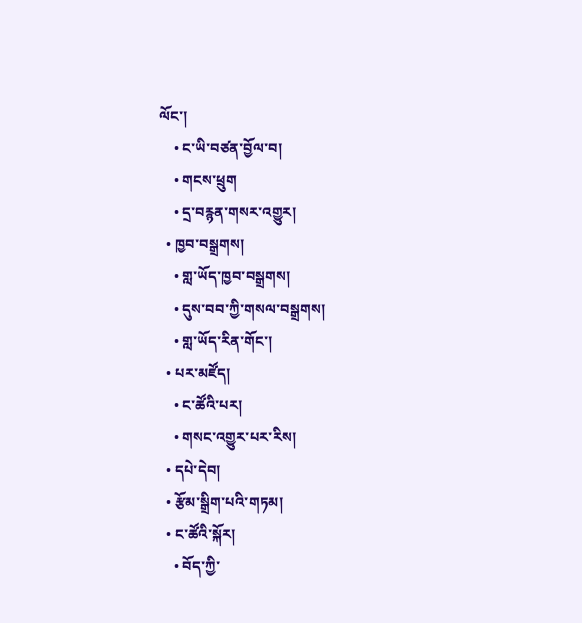ལོང་།
    • ང་ཡི་བཙན་བྱོལ་བ།
    • གངས་ཕྲུག
    • དྲ་བརྙན་གསར་འགྱུར།
  • ཁྱབ་བསྒྲགས།
    • གླ་ཡོད་ཁྱབ་བསྒྲགས།
    • དུས་བབ་ཀྱི་གསལ་བསྒྲགས།
    • གླ་ཡོད་རིན་གོང་།
  • པར་མཛོད།
    • ང་ཚོའི་པར།
    • གསང་འགྱུར་པར་རིས།
  • དཔེ་དེབ།
  • རྩོམ་སྒྲིག་པའི་གཏམ།
  • ང་ཚོའི་སྐོར།
    • བོད་ཀྱི་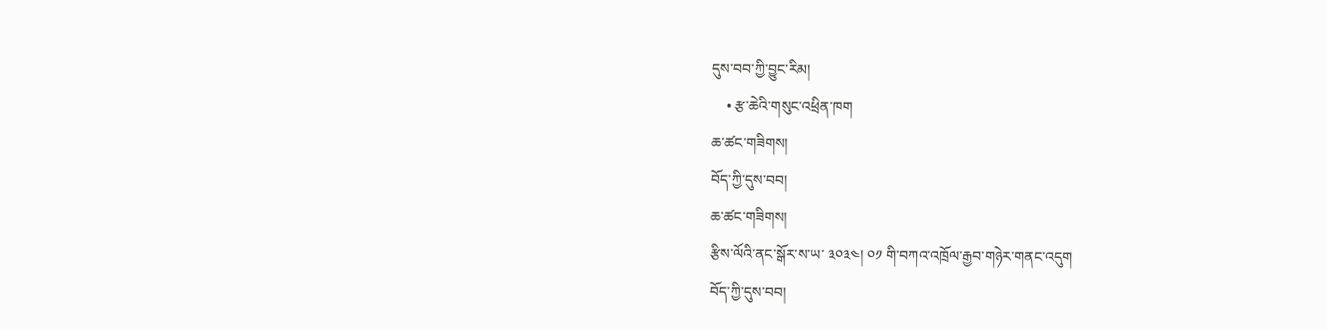དུས་བབ་ཀྱི་བྱུང་རིམ།
    • རྩ་ཆེའི་གསུང་འཕྲིན་ཁག
ཆ་ཚང་གཟིགས།
བོད་ཀྱི་དུས་བབ།
ཆ་ཚང་གཟིགས།
རྩིས་ལོའི་ནང་སྒོར་ས་ཡ་ ༣༠༣༤། ༠༡ གི་བཀའ་འཁྲོལ་རྒྱབ་གཉེར་གནང་འདུག
བོད་ཀྱི་དུས་བབ།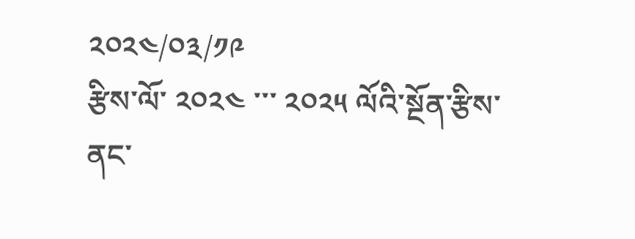༢༠༢༤/༠༣/༡༩
རྩིས་ལོ་ ༢༠༢༤ ་་་ ༢༠༢༥ ལོའི་སྔོན་རྩིས་ནང་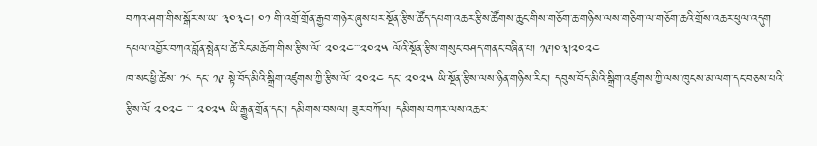བཀའ་ཤག་གིས་སྒོར་ས་ཡ་ ༣༠༣༤། ༠༡ གི་འགྲོ་གྲོན་རྒྱབ་གཉེར་ཞུས་པར་སྔོན་རྩིས་ཚོད་དཔག་འཆར་རྩིས་ཚོགས་ཆུང་གིས་གཅོག་ཆ་གཉིས་ལས་གཅིག་ལ་གཅོག་ཆའི་གྲོས་འཆར་ཕུལ་འདུག
དཔལ་འབྱོར་བཀའ་བློན་སྤེན་པ་ཚེ་རིང་མཆོག་གིས་རྩིས་ལོ་ ༢༠༢༤་་་༢༠༢༥ ལོའི་སྔོན་རྩིས་གསུང་བཤད་གནང་བཞིན་པ། ༡༩།༠༣།༢༠༢༤
ཁ་སང་ཕྱི་ཚེས་ ༡༨ དང་ ༡༩ སྟེ་བོད་མིའི་སྒྲིག་འཛུགས་ཀྱི་རྩིས་ལོ་ ༢༠༢༤ དང་ ༢༠༢༥ ཡི་སྔོན་རྩིས་ལས་ཉིན་གཉིས་རིང་། དབུས་བོད་མིའི་སྒྲིག་འཛུགས་ཀྱི་ལས་ཁུངས་མ་ལག་དང་བཅས་པའི་རྩིས་ལོ ༢༠༢༤ ་་་ ༢༠༢༥ ཡི་རྒྱུན་གྲོན་དང་། དམིགས་བསལ། ཟུར་བཀོལ། དམིགས་བཀར་ལས་འཆར་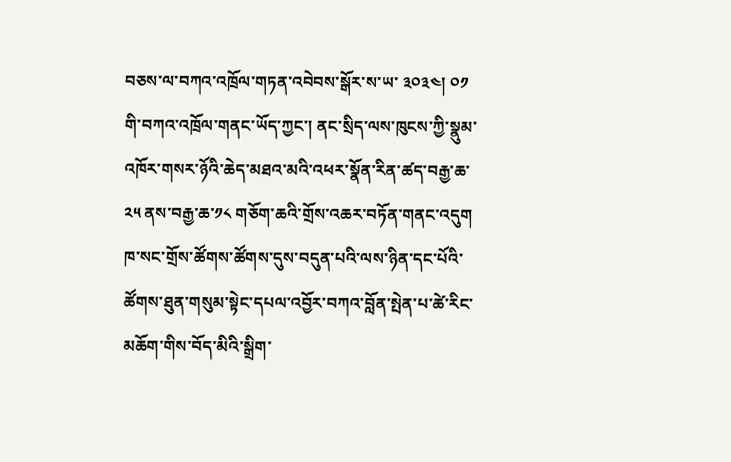བཅས་ལ་བཀའ་འཁྲོལ་གཏན་འབེབས་སྒོར་ས་ཡ་ ༣༠༣༤། ༠༡ གི་བཀའ་འཁྲོལ་གནང་ཡོད་ཀྱང་། ནང་སྲིད་ལས་ཁུངས་ཀྱི་སྣུམ་འཁོར་གསར་ཉོའི་ཆེད་མཐའ་མའི་འཕར་སྣོན་རིན་ཚད་བརྒྱ་ཆ་ ༢༥ ནས་བརྒྱ་ཆ་༡༨ གཅོག་ཆའི་གྲོས་འཆར་བཏོན་གནང་འདུག
ཁ་སང་གྲོས་ཚོགས་ཚོགས་དུས་བདུན་པའི་ལས་ཉིན་དང་པོའི་ཚོགས་ཐུན་གསུམ་སྟེང་དཔལ་འབྱོར་བཀའ་བློན་སྤེན་པ་ཚེ་རིང་མཆོག་གིས་བོད་མིའི་སྒྲིག་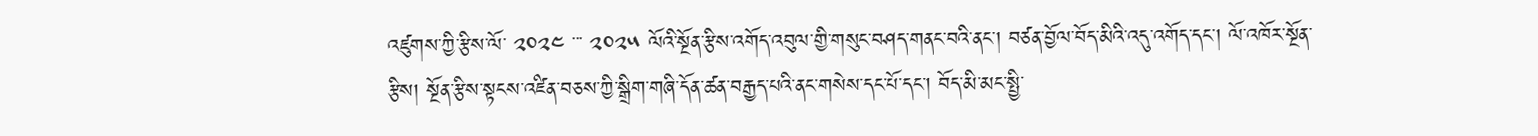འཛུགས་ཀྱི་རྩིས་ལོ་ ༢༠༢༤ ་་་ ༢༠༢༥ ལོའི་སྔོན་རྩིས་འགོད་འབུལ་གྱི་གསུང་བཤད་གནང་བའི་ནང་། བཙན་བྱོལ་བོད་མིའི་འདུ་འགོད་དང་། ལོ་འཁོར་སྔོན་རྩིས། སྔོན་རྩིས་སྟངས་འཛིན་བཅས་ཀྱི་སྒྲིག་གཞི་དོན་ཚན་བརྒྱད་པའི་ནང་གསེས་དང་པོ་དང་། བོད་མི་མང་སྤྱི་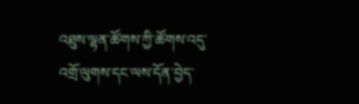འཐུས་ལྷན་ཚོགས་ཀྱི་ཚོགས་འདུ་འགྲོ་ལུགས་དང་ལས་དོན་བྱེད་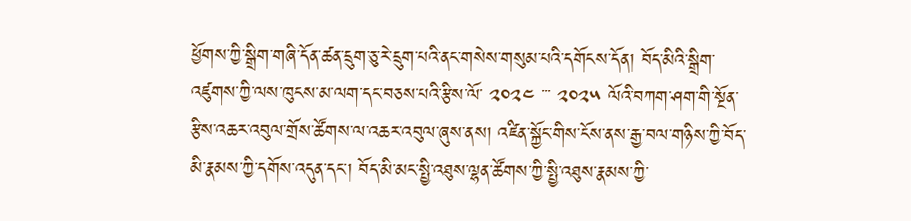ཕྱོགས་ཀྱི་སྒྲིག་གཞི་དོན་ཚན་དྲུག་ཅུ་རེ་དྲུག་པའི་ནང་གསེས་གསུམ་པའི་དགོངས་དོན། བོད་མིའི་སྒྲིག་འཛུགས་ཀྱི་ལས་ཁུངས་མ་ལག་དང་བཅས་པའི་རྩིས་ལོ་ ༢༠༢༤ ་་་ ༢༠༢༥ ལོའི་བཀག་ཤག་གི་སྔོན་རྩིས་འཆར་འབུལ་གྲོས་ཚོགས་ལ་འཆར་འབུལ་ཞུས་ནས། འཛིན་སྐྱོང་གིས་ངོས་ནས་རྒྱ་བལ་གཉིས་ཀྱི་བོད་མི་རྣམས་ཀྱི་དགོས་འདུན་དང་། བོད་མི་མང་སྤྱི་འཐུས་ལྷན་ཚོགས་ཀྱི་སྤྱི་འཐུས་རྣམས་ཀྱི་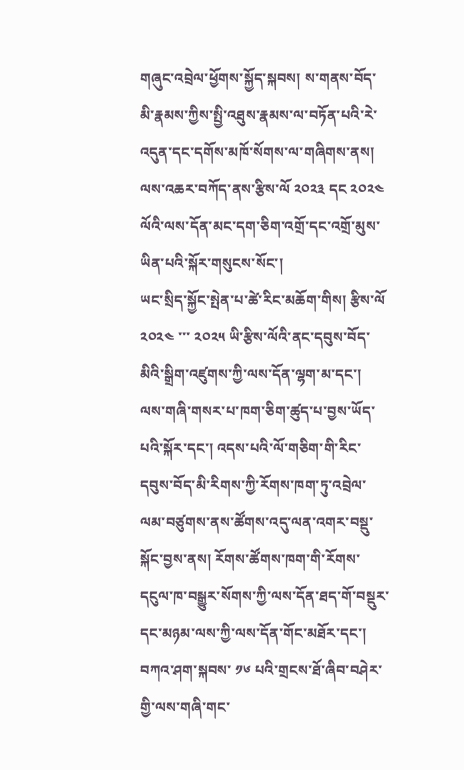གཞུང་འབྲེལ་ཕྱོགས་སྐྱོད་སྐབས། ས་གནས་བོད་མི་རྣམས་ཀྱིས་སྤྱི་འཐུས་རྣམས་ལ་བཏོན་པའི་རེ་འདུན་དང་དགོས་མཁོ་སོགས་ལ་གཞིགས་ནས། ལས་འཆར་བཀོད་ནས་རྩིས་ལོ ༢༠༢༣ དང ༢༠༢༤ ལོའི་ལས་དོན་མང་དག་ཅིག་འགྲོ་དང་འགྲོ་མུས་ཡིན་པའི་སྐོར་གསུངས་སོང་།
ཡང་སྲིད་སྐྱོང་སྤེན་པ་ཚེ་རིང་མཆོག་གིས། རྩིས་ལོ ༢༠༢༤ ་་་ ༢༠༢༥ ཡི་རྩིས་ལོའི་ནང་དབུས་བོད་མིའི་སྒྲིག་འཛུགས་ཀྱི་ལས་དོན་ལྷག་མ་དང་། ལས་གཞི་གསར་པ་ཁག་ཅིག་ཚུད་པ་བྱས་ཡོད་པའི་སྐོར་དང་། འདས་པའི་ལོ་གཅིག་གི་རིང་དབུས་བོད་མི་རིགས་ཀྱི་རོགས་ཁག་ཏུ་འབྲེལ་ལམ་བཙུགས་ནས་ཚོགས་འདུ་ལན་འགར་བསྡུ་སྐོང་བྱས་ནས། རོགས་ཚོགས་ཁག་གི་རོགས་དངུལ་ཁ་བསྒྱུར་སོགས་ཀྱི་ལས་དོན་ཐད་གོ་བསྡུར་དང་མཉམ་ལས་ཀྱི་ལས་དོན་གོང་མཐོར་དང་། བཀའ་ཤག་སྐབས་ ༡༦ པའི་གྲངས་ཐོ་ཞིབ་བཤེར་གྱི་ལས་གཞི་གང་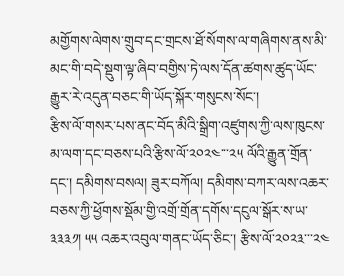མགྱོགས་ལེགས་གྲུབ་དང་གྲངས་ཐོ་སོགས་ལ་གཞིགས་ནས་མི་མང་གི་བདེ་སྡུག་ལྟ་ཞིབ་བགྱིས་ཏེ་ལས་དོན་ཚགས་ཚུད་ཡོང་རྒྱུར་རེ་འདུན་བཅང་གི་ཡོད་སྐོར་གསུངས་སོང་།
རྩིས་ལོ་གསར་པས་ནང་བོད་མིའི་སྒྲིག་འཛུགས་ཀྱི་ལས་ཁུངས་མ་ལག་དང་བཅས་པའི་རྩིས་ལོ་༢༠༢༤་་་༢༥ ལོའི་རྒྱུན་གྲོན་དང་། དམིགས་བསལ། ཟུར་བཀོལ། དམིགས་བཀར་ལས་འཆར་བཅས་ཀྱི་ཕྱོགས་སྡོམ་གྱི་འགྲོ་གྲོན་དགོས་དངུལ་སྒོར་ས་ཡ་ ༣༣༣༡། ༥༥ འཆར་འབུལ་གནང་ཡོད་ཅིང་། རྩིས་ལོ་༢༠༢༣་་་༢༤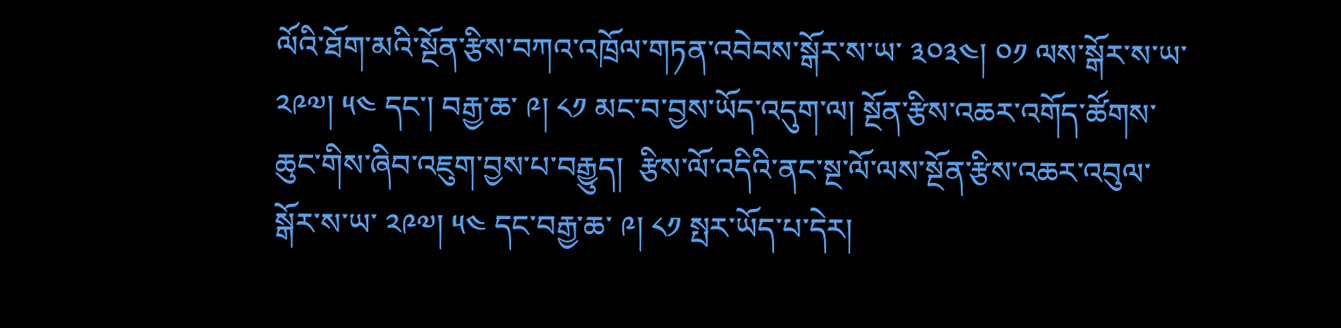ལོའི་ཐོག་མའི་སྔོན་རྩིས་བཀའ་འཁྲོལ་གཏན་འབེབས་སྒོར་ས་ཡ་ ༣༠༣༤། ༠༡ ལས་སྒོར་ས་ཡ་ ༢༩༧། ༥༤ དང་། བརྒྱ་ཆ་ ༩། ༨༡ མང་བ་བྱས་ཡོད་འདུག་ལ། སྔོན་རྩིས་འཆར་འགོད་ཚོགས་ཆུང་གིས་ཞིབ་འཇུག་བྱས་པ་བརྒྱུད།  རྩིས་ལོ་འདིའི་ནང་སྔ་ལོ་ལས་སྔོན་རྩིས་འཆར་འབུལ་སྒོར་ས་ཡ་ ༢༩༧། ༥༤ དང་བརྒྱ་ཆ་ ༩། ༨༡ སྤར་ཡོད་པ་དེར།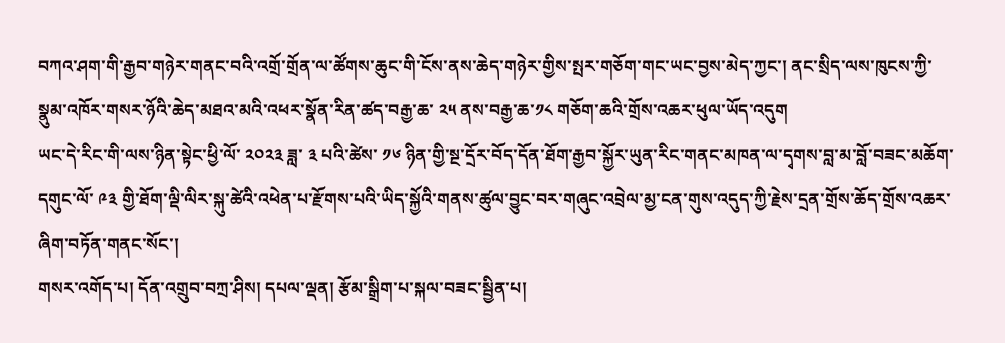བཀའ་ཤག་གི་རྒྱབ་གཉེར་གནང་བའི་འགྲོ་གྲོན་ལ་ཚོགས་ཆུང་གི་ངོས་ནས་ཆེད་གཉེར་གྱིས་སྤར་གཅོག་གང་ཡང་བྱས་མེད་ཀྱང་། ནང་སྲིད་ལས་ཁུངས་ཀྱི་སྣུམ་འཁོར་གསར་ཉོའི་ཆེད་མཐའ་མའི་འཕར་སྣོན་རིན་ཚད་བརྒྱ་ཆ་ ༢༥ ནས་བརྒྱ་ཆ་༡༨ གཅོག་ཆའི་གྲོས་འཆར་ཕུལ་ཡོད་འདུག
ཡང་དེ་རིང་གི་ལས་ཉིན་སྟེང་ཕྱི་ལོ་ ༢༠༢༣ ཟླ་ ༣ པའི་ཚེས་ ༡༦ ཉིན་གྱི་སྔ་དྲོར་བོད་དོན་ཐོག་རྒྱབ་སྐྱོར་ཡུན་རིང་གནང་མཁན་ལ་དྭགས་བླ་མ་བློ་བཟང་མཆོག་དགུང་ལོ་ ༩༣ གྱི་ཐོག་ལྡི་ལིར་སྐུ་ཚེའི་འཕེན་པ་རྫོགས་པའི་ཡིད་སྐྱོའི་གནས་ཚུལ་བྱུང་བར་གཞུང་འབྲེལ་མྱ་ངན་གུས་འདུད་ཀྱི་རྗེས་དྲན་གྲོས་ཆོད་གྲོས་འཆར་ཞིག་བཏོན་གནང་སོང་།
གསར་འགོད་པ། དོན་འགྲུབ་བཀྲ་ཤིས། དཔལ་ལྡན། རྩོམ་སྒྲིག་པ་སྐལ་བཟང་སྦྱིན་པ།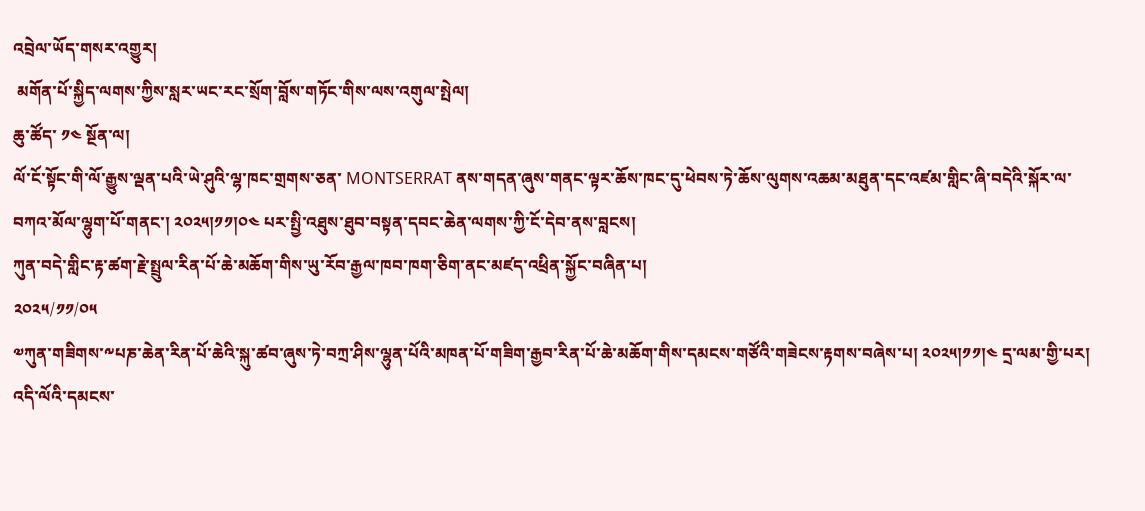འབྲེལ་ཡོད་གསར་འགྱུར།
 མགོན་པོ་སྐྱིད་ལགས་ཀྱིས་སླར་ཡང་རང་སྲོག་བློས་གཏོང་གིས་ལས་འགུལ་སྤེལ།
ཆུ་ཚོད་ ༡༤ སྔོན་ལ།
ལོ་ངོ་སྟོང་གི་ལོ་རྒྱུས་ལྡན་པའི་ཡེ་ཤུའི་ལྷ་ཁང་གྲགས་ཅན་ MONTSERRAT ནས་གདན་ཞུས་གནང་ལྟར་ཆོས་ཁང་དུ་ཕེབས་ཏེ་ཆོས་ལུགས་འཆམ་མཐུན་དང་འཛམ་གླིང་ཞི་བདེའི་སྐོར་ལ་བཀའ་མོལ་ལྷུག་པོ་གནང་། ༢༠༢༥།༡༡།༠༤ པར་སྤྱི་འཐུས་ཐུབ་བསྟན་དབང་ཆེན་ལགས་ཀྱི་ངོ་དེབ་ནས་བླངས།
ཀུན་བདེ་གླིང་རྟ་ཚག་རྗེ་སྤྲུལ་རིན་པོ་ཆེ་མཆོག་གིས་ཡུ་རོབ་རྒྱལ་ཁབ་ཁག་ཅིག་ནང་མཛད་འཕྲིན་སྐྱོང་བཞིན་པ།
༢༠༢༥/༡༡/༠༥
༧ཀུན་གཟིགས་༸པཎ་ཆེན་རིན་པོ་ཆེའི་སྐུ་ཚབ་ཞུས་ཏེ་བཀྲ་ཤིས་ལྷུན་པོའི་མཁན་པོ་གཟིག་རྒྱབ་རིན་པོ་ཆེ་མཆོག་གིས་དམངས་གཙོའི་གཟེངས་རྟགས་བཞེས་པ། ༢༠༢༥།༡༡།༤ དྲ་ལམ་གྱི་པར།
འདི་ལོའི་དམངས་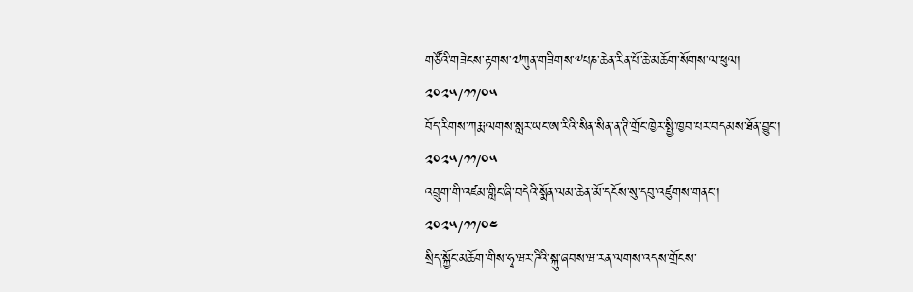གཙོའི་གཟེངས་རྟགས་༧ཀུན་གཟིགས་༸པཎ་ཆེན་རིན་པོ་ཆེ་མཆོག་སོགས་ལ་ཕུལ།
༢༠༢༥/༡༡/༠༥
བོད་རིགས་ཀརྨ་ལགས་སླར་ཡང་ཨ་རིའི་སིན་སིན་ན་ཊི་གྲོང་ཁྱེར་སྤྱི་ཁྱབ་པར་བདམས་ཐོན་བྱུང་།
༢༠༢༥/༡༡/༠༥
འབྲུག་གི་འཛམ་གླིང་ཞི་བདེའི་སྨོན་ལམ་ཆེན་མོ་དངོས་སུ་དབུ་འཛུགས་གནང་།
༢༠༢༥/༡༡/༠༤
སྲིད་སྐྱོང་མཆོག་གིས་ཧྭ་ཝར་ཌིའི་སྐུ་ཞབས་ཝ་རན་ལགས་འདས་གྲོངས་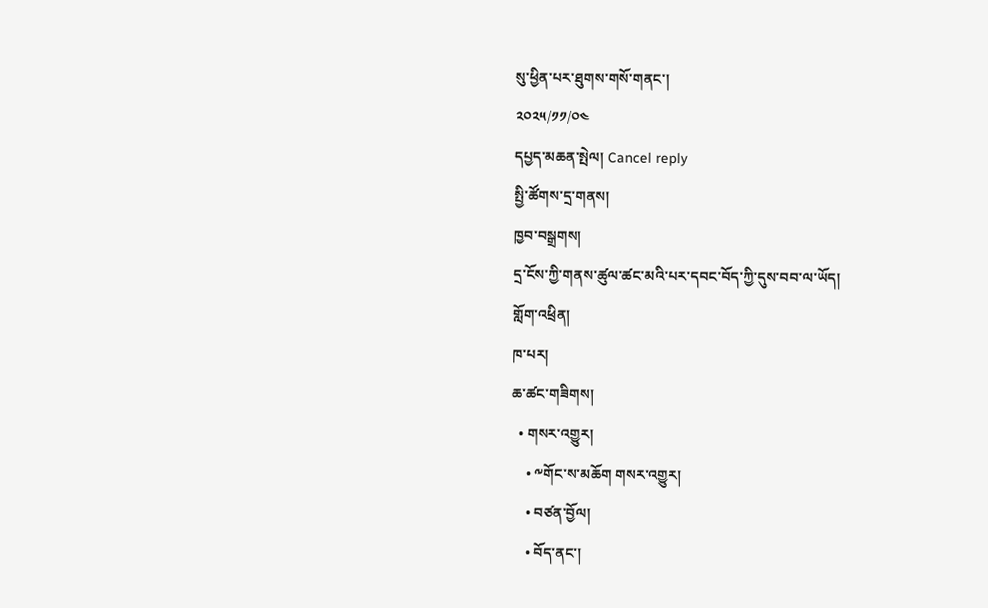སུ་ཕྱིན་པར་ཐུགས་གསོ་གནང་།
༢༠༢༥/༡༡/༠༤
དཔྱད་མཆན་སྤེལ། Cancel reply
སྤྱི་ཚོགས་དྲ་གནས།
ཁྱབ་བསྒྲགས།
དྲ་ངོས་ཀྱི་གནས་ཚུལ་ཚང་མའི་པར་དབང་བོད་ཀྱི་དུས་བབ་ལ་ཡོད།
གློག་འཕྲིན།
ཁ་པར།
ཆ་ཚང་གཟིགས།
  • གསར་འགྱུར།
    • ༸གོང་ས་མཆོག གསར་འགྱུར།
    • བཙན་བྱོལ།
    • བོད་ནང་།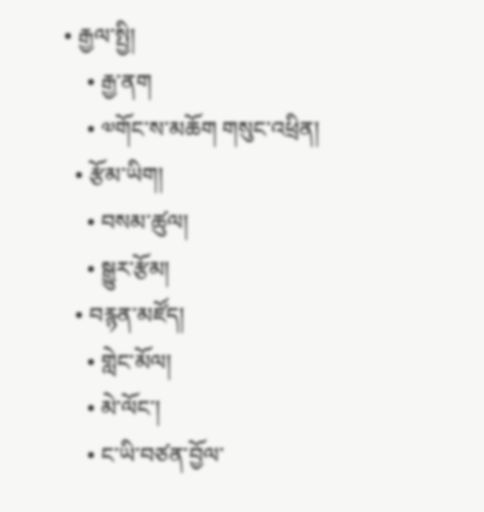• རྒྱལ་སྤྱི།
    • རྒྱ་ནག
    • ༧གོང་ས་མཆོག གསུང་འཕྲིན།
  • རྩོམ་ཡིག།
    • བསམ་ཚུལ།
    • སྒྱུར་རྩོམ།
  • བརྙན་མཛོད།
    • གླེང་མོལ།
    • མེ་ལོང་།
    • ང་ཡི་བཙན་བྱོལ་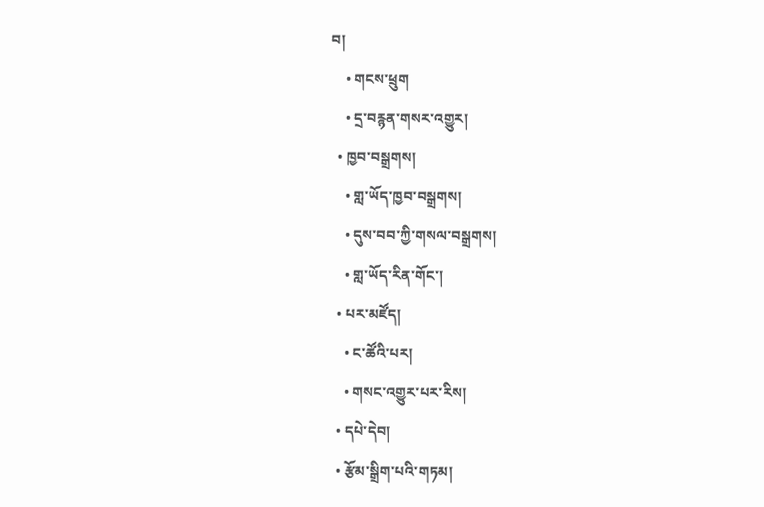བ།
    • གངས་ཕྲུག
    • དྲ་བརྙན་གསར་འགྱུར།
  • ཁྱབ་བསྒྲགས།
    • གླ་ཡོད་ཁྱབ་བསྒྲགས།
    • དུས་བབ་ཀྱི་གསལ་བསྒྲགས།
    • གླ་ཡོད་རིན་གོང་།
  • པར་མཛོད།
    • ང་ཚོའི་པར།
    • གསང་འགྱུར་པར་རིས།
  • དཔེ་དེབ།
  • རྩོམ་སྒྲིག་པའི་གཏམ།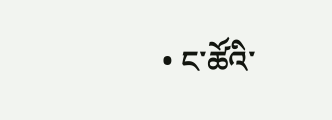• ང་ཚོའི་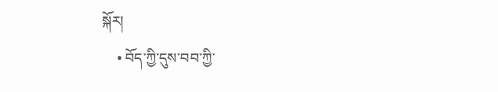སྐོར།
    • བོད་ཀྱི་དུས་བབ་ཀྱི་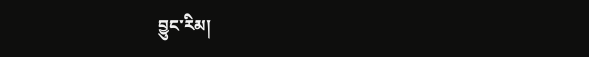བྱུང་རིམ།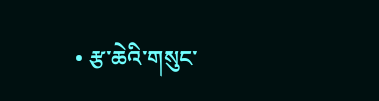• རྩ་ཆེའི་གསུང་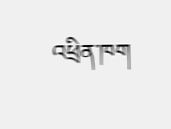འཕྲིན་ཁག